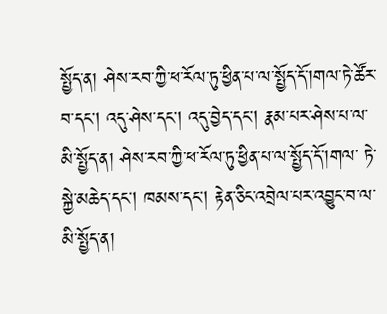སྤྱོད་ན། ཤེས་རབ་ཀྱི་ཕ་རོལ་ཏུ་ཕྱིན་པ་ལ་སྤྱོད་དོ་།གལ་ཏེ་ཚོར་བ་དང། འདུ་ཤེས་དང། འདུ་བྱེད་དང། རྣམ་པར་ཤེས་པ་ལ་མི་སྤྱོད་ན། ཤེས་རབ་ཀྱི་ཕ་རོལ་ཏུ་ཕྱིན་པ་ལ་སྤྱོད་དོ་།གལ་ ཏེ་སྐྱེ་མཆེད་དང། ཁམས་དང། རྟེན་ཅིང་འབྲེལ་པར་འབྱུང་བ་ལ་མི་སྤྱོད་ན།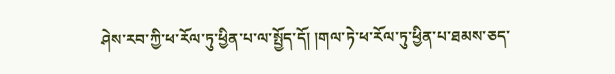ཤེས་རབ་ཀྱི་ཕ་རོལ་ཏུ་ཕྱིན་པ་ལ་སྤྱོད་དོ། །གལ་ཏེ་ཕ་རོལ་ཏུ་ཕྱིན་པ་ཐམས་ཅད་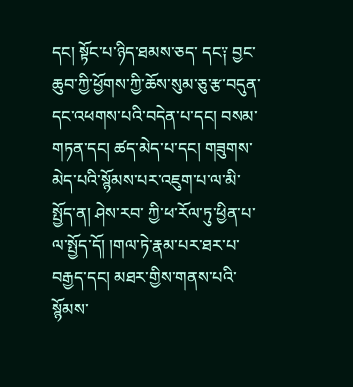དང། སྟོང་པ་ཉིད་ཐམས་ཅད་ དང༑ བྱང་ཆུབ་ཀྱི་ཕྱོགས་ཀྱི་ཆོས་སུམ་ཅུ་རྩ་བདུན་དང་འཕགས་པའི་བདེན་པ་དང། བསམ་གཏན་དང། ཚད་མེད་པ་དང། གཟུགས་མེད་པའི་སྙོམས་པར་འཇུག་པ་ལ་མི་སྤྱོད་ན། ཤེས་རབ་ ཀྱི་ཕ་རོལ་ཏུ་ཕྱིན་པ་ལ་སྤྱོད་དོ། །གལ་ཏེ་རྣམ་པར་ཐར་པ་བརྒྱད་དང། མཐར་གྱིས་གནས་པའི་སྙོམས་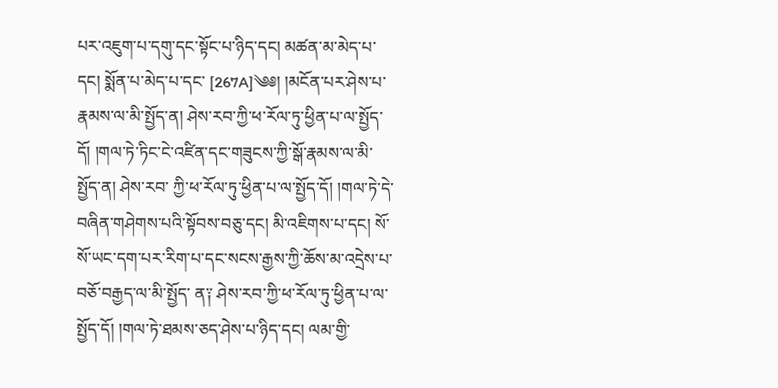པར་འཇུག་པ་དགུ་དང་སྟོང་པ་ཉིད་དང། མཚན་མ་མེད་པ་དང། སྨོན་པ་མེད་པ་དང་ [267A]༄༅། །མངོན་པར་ཤེས་པ་རྣམས་ལ་མི་སྤྱོད་ན། ཤེས་རབ་ཀྱི་ཕ་རོལ་ཏུ་ཕྱིན་པ་ལ་སྤྱོད་དོ། །གལ་ཏེ་ཏིང་ངེ་འཛིན་དང་གཟུངས་ཀྱི་སྒོ་རྣམས་ལ་མི་སྤྱོད་ན། ཤེས་རབ་ ཀྱི་ཕ་རོལ་ཏུ་ཕྱིན་པ་ལ་སྤྱོད་དོ། །གལ་ཏེ་དེ་བཞིན་གཤེགས་པའི་སྟོབས་བཅུ་དང། མི་འཇིགས་པ་དང། སོ་སོ་ཡང་དག་པར་རིག་པ་དང་སངས་རྒྱས་ཀྱི་ཆོས་མ་འདྲེས་པ་བཅོ་བརྒྱད་ལ་མི་སྤྱོད་ ན༑ ཤེས་རབ་ཀྱི་ཕ་རོལ་ཏུ་ཕྱིན་པ་ལ་སྤྱོད་དོ། །གལ་ཏེ་ཐམས་ཅད་ཤེས་པ་ཉིད་དང། ལམ་གྱི་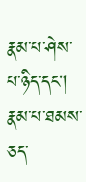རྣམ་པ་ཤེས་པ་ཉིད་དང། རྣམ་པ་ཐམས་ཅད་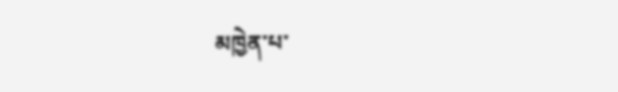མཁྱེན་པ་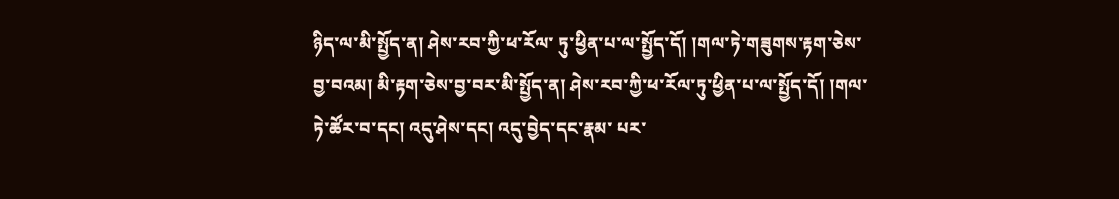ཉིད་ལ་མི་སྤྱོད་ན། ཤེས་རབ་ཀྱི་ཕ་རོལ་ ཏུ་ཕྱིན་པ་ལ་སྤྱོད་དོ། །གལ་ཏེ་གཟུགས་རྟག་ཅེས་བྱ་བའམ། མི་རྟག་ཅེས་བྱ་བར་མི་སྤྱོད་ན། ཤེས་རབ་ཀྱི་ཕ་རོལ་ཏུ་ཕྱིན་པ་ལ་སྤྱོད་དོ། །གལ་ཏེ་ཚོར་བ་དང། འདུ་ཤེས་དང། འདུ་བྱེད་དང་རྣམ་ པར་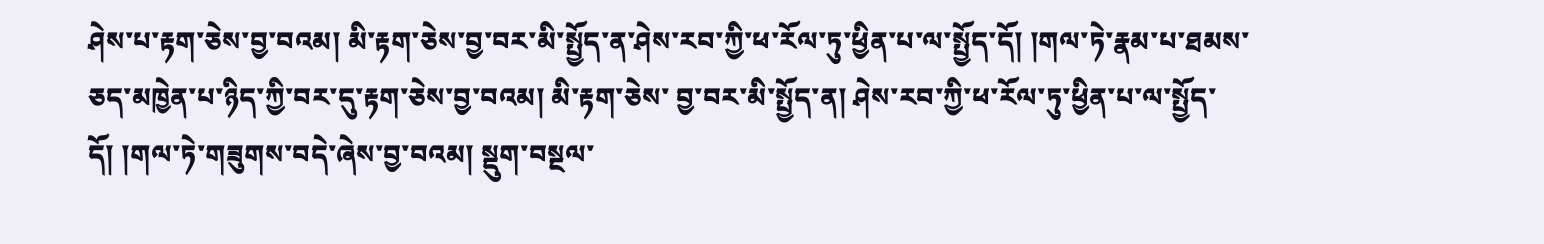ཤེས་པ་རྟག་ཅེས་བྱ་བའམ། མི་རྟག་ཅེས་བྱ་བར་མི་སྤྱོད་ན་ཤེས་རབ་ཀྱི་ཕ་རོལ་ཏུ་ཕྱིན་པ་ལ་སྤྱོད་དོ། །གལ་ཏེ་རྣམ་པ་ཐམས་ཅད་མཁྱེན་པ་ཉིད་ཀྱི་བར་དུ་རྟག་ཅེས་བྱ་བའམ། མི་རྟག་ཅེས་ བྱ་བར་མི་སྤྱོད་ན། ཤེས་རབ་ཀྱི་ཕ་རོལ་ཏུ་ཕྱིན་པ་ལ་སྤྱོད་དོ། །གལ་ཏེ་གཟུགས་བདེ་ཞེས་བྱ་བའམ། སྡུག་བསྔལ་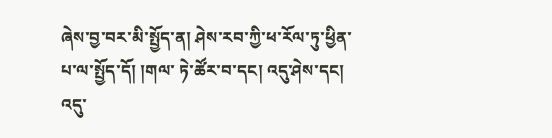ཞེས་བྱ་བར་མི་སྤྱོད་ན། ཤེས་རབ་ཀྱི་ཕ་རོལ་ཏུ་ཕྱིན་པ་ལ་སྤྱོད་དོ། །གལ་ ཏེ་ཚོར་བ་དང། འདུ་ཤེས་དང། འདུ་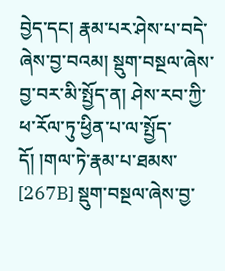བྱེད་དང། རྣམ་པར་ཤེས་པ་བདེ་ཞེས་བྱ་བའམ། སྡུག་བསྔལ་ཞེས་བྱ་བར་མི་སྤྱོད་ན། ཤེས་རབ་ཀྱི་ཕ་རོལ་ཏུ་ཕྱིན་པ་ལ་སྤྱོད་དོ། །གལ་ཏེ་རྣམ་པ་ཐམས་ [267B] སྡུག་བསྔལ་ཞེས་བྱ་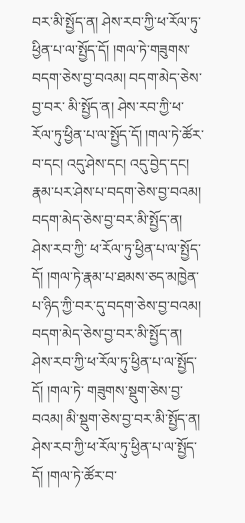བར་མི་སྤྱོད་ན། ཤེས་རབ་ཀྱི་ཕ་རོལ་ཏུ་ཕྱིན་པ་ལ་སྤྱོད་དོ། །གལ་ཏེ་གཟུགས་བདག་ཅེས་བྱ་བའམ། བདག་མེད་ཅེས་བྱ་བར་ མི་སྤྱོད་ན། ཤེས་རབ་ཀྱི་ཕ་རོལ་ཏུ་ཕྱིན་པ་ལ་སྤྱོད་དོ། །གལ་ཏེ་ཚོར་བ་དང། འདུ་ཤེས་དང། འདུ་བྱེད་དང། རྣམ་པར་ཤེས་པ་བདག་ཅེས་བྱ་བའམ། བདག་མེད་ཅེས་བྱ་བར་མི་སྤྱོད་ན། ཤེས་རབ་ཀྱི་ ཕ་རོལ་ཏུ་ཕྱིན་པ་ལ་སྤྱོད་དོ། །གལ་ཏེ་རྣམ་པ་ཐམས་ཅད་མཁྱེན་པ་ཉིད་ཀྱི་བར་དུ་བདག་ཅེས་བྱ་བའམ། བདག་མེད་ཅེས་བྱ་བར་མི་སྤྱོད་ན། ཤེས་རབ་ཀྱི་ཕ་རོལ་ཏུ་ཕྱིན་པ་ལ་སྤྱོད་དོ། །གལ་ཏེ་ གཟུགས་སྡུག་ཅེས་བྱ་བའམ། མི་སྡུག་ཅེས་བྱ་བར་མི་སྤྱོད་ན། ཤེས་རབ་ཀྱི་ཕ་རོལ་ཏུ་ཕྱིན་པ་ལ་སྤྱོད་དོ། །གལ་ཏེ་ཚོར་བ་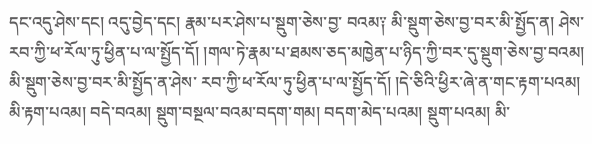དང་འདུ་ཤེས་དང། འདུ་བྱེད་དང། རྣམ་པར་ཤེས་པ་སྡུག་ཅེས་བྱ་ བའམ༑ མི་སྡུག་ཅེས་བྱ་བར་མི་སྤྱོད་ན། ཤེས་རབ་ཀྱི་ཕ་རོལ་ཏུ་ཕྱིན་པ་ལ་སྤྱོད་དོ། །གལ་ཏེ་རྣམ་པ་ཐམས་ཅད་མཁྱེན་པ་ཉིད་ཀྱི་བར་དུ་སྡུག་ཅེས་བྱ་བའམ། མི་སྡུག་ཅེས་བྱ་བར་མི་སྤྱོད་ན་ཤེས་ རབ་ཀྱི་ཕ་རོལ་ཏུ་ཕྱིན་པ་ལ་སྤྱོད་དོ། །དེ་ཅིའི་ཕྱིར་ཞེ་ན་གང་རྟག་པའམ། མི་རྟག་པའམ། བདེ་བའམ། སྡུག་བསྔལ་བའམ་བདག་གམ། བདག་མེད་པའམ། སྡུག་པའམ། མི་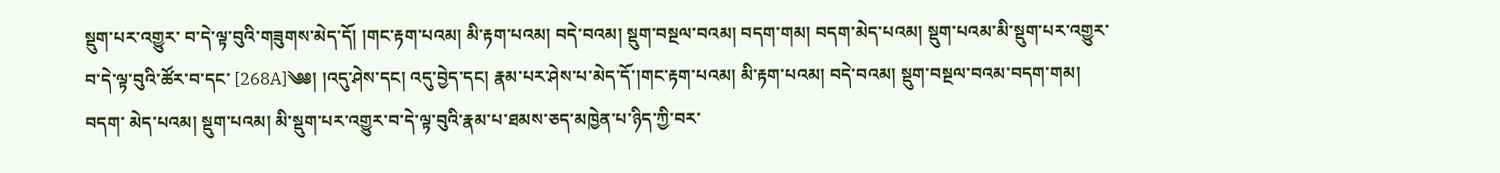སྡུག་པར་འགྱུར་ བ་དེ་ལྟ་བུའི་གཟུགས་མེད་དོ། །གང་རྟག་པའམ། མི་རྟག་པའམ། བདེ་བའམ། སྡུག་བསྔལ་བའམ། བདག་གམ། བདག་མེད་པའམ། སྡུག་པའམ་མི་སྡུག་པར་འགྱུར་བ་དེ་ལྟ་བུའི་ཚོར་བ་དང་ [268A]༄༅། །འདུ་ཤེས་དང། འདུ་བྱེད་དང། རྣམ་པར་ཤེས་པ་མེད་དོ་།གང་རྟག་པའམ། མི་རྟག་པའམ། བདེ་བའམ། སྡུག་བསྔལ་བའམ་བདག་གམ། བདག་ མེད་པའམ། སྡུག་པའམ། མི་སྡུག་པར་འགྱུར་བ་དེ་ལྟ་བུའི་རྣམ་པ་ཐམས་ཅད་མཁྱེན་པ་ཉིད་ཀྱི་བར་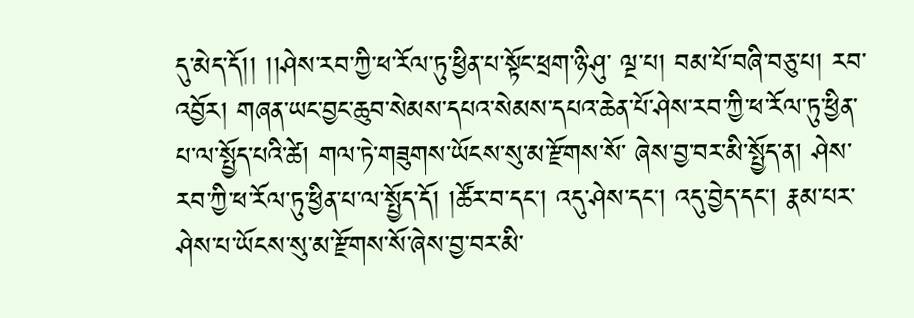དུ་མེད་དོ།། །།ཤེས་རབ་ཀྱི་ཕ་རོལ་ཏུ་ཕྱིན་པ་སྟོང་ཕྲག་ཉི་ཤུ་ ལྔ་པ། བམ་པོ་བཞི་བཅུ་པ། རབ་འབྱོར། གཞན་ཡང་བྱང་ཆུབ་སེམས་དཔའ་སེམས་དཔའ་ཆེན་པོ་ཤེས་རབ་ཀྱི་ཕ་རོལ་ཏུ་ཕྱིན་པ་ལ་སྤྱོད་པའི་ཚེ། གལ་ཏེ་གཟུགས་ཡོངས་སུ་མ་རྫོགས་སོ་ ཞེས་བྱ་བར་མི་སྤྱོད་ན། ཤེས་རབ་ཀྱི་ཕ་རོལ་ཏུ་ཕྱིན་པ་ལ་སྤྱོད་དོ། །ཚོར་བ་དང། འདུ་ཤེས་དང། འདུ་བྱེད་དང། རྣམ་པར་ཤེས་པ་ཡོངས་སུ་མ་རྫོགས་སོ་ཞེས་བྱ་བར་མི་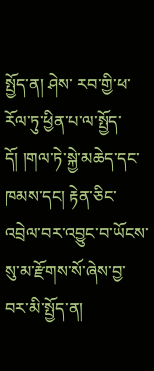སྤྱོད་ན། ཤེས་ རབ་གྱི་ཕ་རོལ་ཏུ་ཕྱིན་པ་ལ་སྤྱོད་དོ། །གལ་ཏེ་སྐྱེ་མཆེད་དང་ཁམས་དང། རྟེན་ཅིང་འབྲེལ་བར་འབྱུང་བ་ཡོངས་སུ་མ་རྫོགས་སོ་ཞེས་བྱ་བར་མི་སྤྱོད་ན།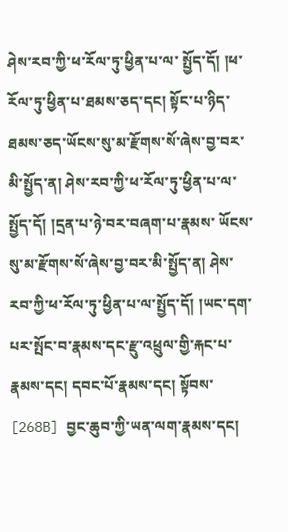ཤེས་རབ་ཀྱི་ཕ་རོལ་ཏུ་ཕྱིན་པ་ལ་ སྤྱོད་དོ། །ཕ་རོལ་ཏུ་ཕྱིན་པ་ཐམས་ཅད་དང། སྟོང་པ་ཉིད་ཐམས་ཅད་ཡོངས་སུ་མ་རྫོགས་སོ་ཞེས་བྱ་བར་མི་སྤྱོད་ན། ཤེས་རབ་ཀྱི་ཕ་རོལ་ཏུ་ཕྱིན་པ་ལ་སྤྱོད་དོ། །དྲན་པ་ཉེ་བར་བཞག་པ་རྣམས་ ཡོངས་སུ་མ་རྫོགས་སོ་ཞེས་བྱ་བར་མི་སྤྱོད་ན། ཤེས་རབ་ཀྱི་ཕ་རོལ་ཏུ་ཕྱིན་པ་ལ་སྤྱོད་དོ། །ཡང་དག་པར་སྤོང་བ་རྣམས་དང་རྫུ་འཕྲུལ་གྱི་རྐང་པ་རྣམས་དང། དབང་པོ་རྣམས་དང། སྟོབས་ [268B] བྱང་ཆུབ་ཀྱི་ཡན་ལག་རྣམས་དང།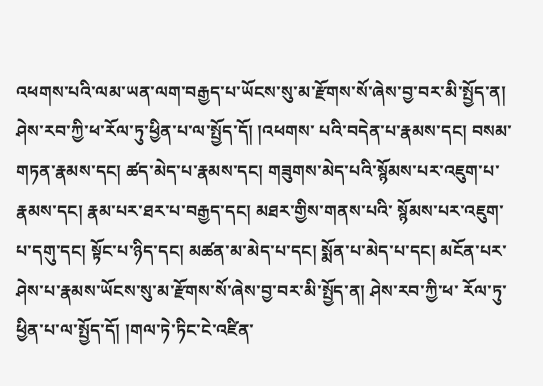འཕགས་པའི་ལམ་ཡན་ལག་བརྒྱད་པ་ཡོངས་སུ་མ་རྫོགས་སོ་ཞེས་བྱ་བར་མི་སྤྱོད་ན། ཤེས་རབ་ཀྱི་ཕ་རོལ་ཏུ་ཕྱིན་པ་ལ་སྤྱོད་དོ། །འཕགས་ པའི་བདེན་པ་རྣམས་དང། བསམ་གཏན་རྣམས་དང། ཚད་མེད་པ་རྣམས་དང། གཟུགས་མེད་པའི་སྙོམས་པར་འཇུག་པ་རྣམས་དང། རྣམ་པར་ཐར་པ་བརྒྱད་དང། མཐར་གྱིས་གནས་པའི་ སྙོམས་པར་འཇུག་པ་དགུ་དང། སྟོང་པ་ཉིད་དང། མཚན་མ་མེད་པ་དང། སྨོན་པ་མེད་པ་དང། མངོན་པར་ཤེས་པ་རྣམས་ཡོངས་སུ་མ་རྫོགས་སོ་ཞེས་བྱ་བར་མི་སྤྱོད་ན། ཤེས་རབ་ཀྱི་ཕ་ རོལ་ཏུ་ཕྱིན་པ་ལ་སྤྱོད་དོ། །གལ་ཏེ་ཏིང་ངེ་འཛིན་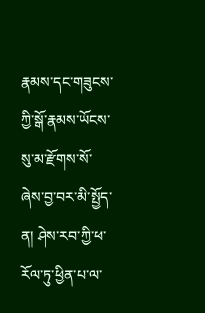རྣམས་དང་གཟུངས་ཀྱི་སྒོ་རྣམས་ཡོངས་སུ་མ་རྫོགས་སོ་ཞེས་བྱ་བར་མི་སྤྱོད་ན། ཤེས་རབ་ཀྱི་ཕ་རོལ་ཏུ་ཕྱིན་པ་ལ་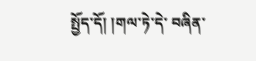སྤྱོད་དོ། །གལ་ཏེ་དེ་ བཞིན་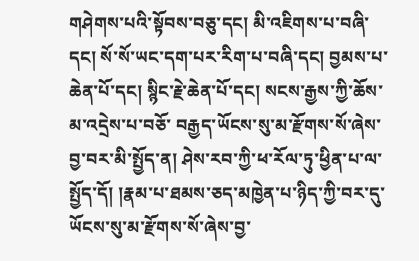གཤེགས་པའི་སྟོབས་བཅུ་དང། མི་འཇིགས་པ་བཞི་དང། སོ་སོ་ཡང་དག་པར་རིག་པ་བཞི་དང། བྱམས་པ་ཆེན་པོ་དང། སྙིང་རྗེ་ཆེན་པོ་དང། སངས་རྒྱས་ཀྱི་ཆོས་མ་འདྲེས་པ་བཅོ་ བརྒྱད་ཡོངས་སུ་མ་རྫོགས་སོ་ཞེས་བྱ་བར་མི་སྤྱོད་ན། ཤེས་རབ་ཀྱི་ཕ་རོལ་ཏུ་ཕྱིན་པ་ལ་སྤྱོད་དོ། །རྣམ་པ་ཐམས་ཅད་མཁྱེན་པ་ཉིད་ཀྱི་བར་དུ་ཡོངས་སུ་མ་རྫོགས་སོ་ཞེས་བྱ་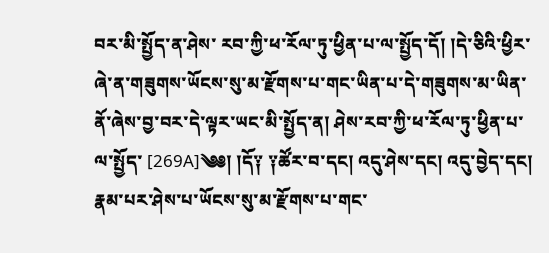བར་མི་སྤྱོད་ན་ཤེས་ རབ་ཀྱི་ཕ་རོལ་ཏུ་ཕྱིན་པ་ལ་སྤྱོད་དོ། །དེ་ཅིའི་ཕྱིར་ཞེ་ན་གཟུགས་ཡོངས་སུ་མ་རྫོགས་པ་གང་ཡིན་པ་དེ་གཟུགས་མ་ཡིན་ནོ་ཞེས་བྱ་བར་དེ་ལྟར་ཡང་མི་སྤྱོད་ན། ཤེས་རབ་ཀྱི་ཕ་རོལ་ཏུ་ཕྱིན་པ་ལ་སྤྱོད་ [269A]༄༅། །དོ༑ ༑ཚོར་བ་དང། འདུ་ཤེས་དང། འདུ་བྱེད་དང། རྣམ་པར་ཤེས་པ་ཡོངས་སུ་མ་རྫོགས་པ་གང་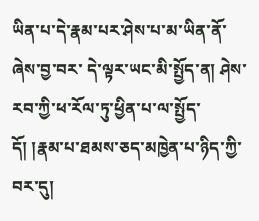ཡིན་པ་དེ་རྣམ་པར་ཤེས་པ་མ་ཡིན་ནོ་ཞེས་བྱ་བར་ དེ་ལྟར་ཡང་མི་སྤྱོད་ན། ཤེས་རབ་ཀྱི་ཕ་རོལ་ཏུ་ཕྱིན་པ་ལ་སྤྱོད་དོ། །རྣམ་པ་ཐམས་ཅད་མཁྱེན་པ་ཉིད་ཀྱི་བར་དུ།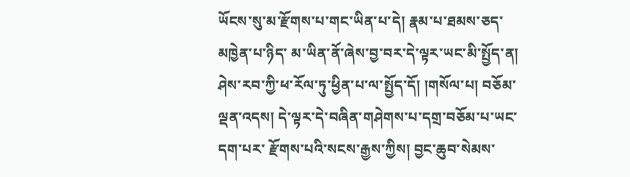ཡོངས་སུ་མ་རྫོགས་པ་གང་ཡིན་པ་དེ། རྣམ་པ་ཐམས་ཅད་མཁྱེན་པ་ཉིད་ མ་ཡིན་ནོ་ཞེས་བྱ་བར་དེ་ལྟར་ཡང་མི་སྤྱོད་ན། ཤེས་རབ་ཀྱི་ཕ་རོལ་ཏུ་ཕྱིན་པ་ལ་སྤྱོད་དོ། །གསོལ་པ། བཅོམ་ལྡན་འདས། དེ་ལྟར་དེ་བཞིན་གཤེགས་པ་དགྲ་བཅོམ་པ་ཡང་དག་པར་ རྫོགས་པའི་སངས་རྒྱས་ཀྱིས། བྱང་ཆུབ་སེམས་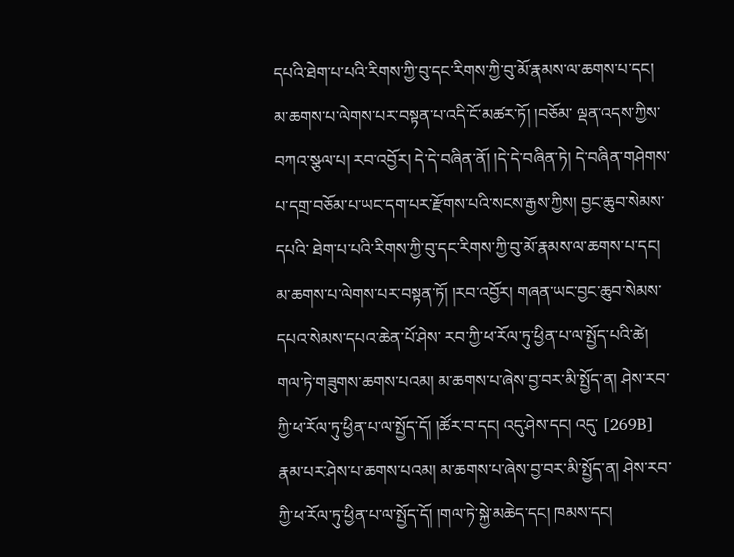དཔའི་ཐེག་པ་པའི་རིགས་ཀྱི་བུ་དང་རིགས་ཀྱི་བུ་མོ་རྣམས་ལ་ཆགས་པ་དང། མ་ཆགས་པ་ལེགས་པར་བསྟན་པ་འདི་ངོ་མཚར་ཏོ། །བཅོམ་ ལྡན་འདས་ཀྱིས་བཀའ་སྩལ་པ། རབ་འབྱོར། དེ་དེ་བཞིན་ནོ། །དེ་དེ་བཞིན་ཏེ། དེ་བཞིན་གཤེགས་པ་དགྲ་བཅོམ་པ་ཡང་དག་པར་རྫོགས་པའི་སངས་རྒྱས་ཀྱིས། བྱང་ཆུབ་སེམས་དཔའི་ ཐེག་པ་པའི་རིགས་ཀྱི་བུ་དང་རིགས་ཀྱི་བུ་མོ་རྣམས་ལ་ཆགས་པ་དང། མ་ཆགས་པ་ལེགས་པར་བསྟན་ཏོ། །རབ་འབྱོར། གཞན་ཡང་བྱང་ཆུབ་སེམས་དཔའ་སེམས་དཔའ་ཆེན་པོ་ཤེས་ རབ་ཀྱི་ཕ་རོལ་ཏུ་ཕྱིན་པ་ལ་སྤྱོད་པའི་ཚེ། གལ་ཏེ་གཟུགས་ཆགས་པའམ། མ་ཆགས་པ་ཞེས་བྱ་བར་མི་སྤྱོད་ན། ཤེས་རབ་ཀྱི་ཕ་རོལ་ཏུ་ཕྱིན་པ་ལ་སྤྱོད་དོ། །ཚོར་བ་དང། འདུ་ཤེས་དང། འདུ་ [269B] རྣམ་པར་ཤེས་པ་ཆགས་པའམ། མ་ཆགས་པ་ཞེས་བྱ་བར་མི་སྤྱོད་ན། ཤེས་རབ་ཀྱི་ཕ་རོལ་ཏུ་ཕྱིན་པ་ལ་སྤྱོད་དོ། །གལ་ཏེ་སྐྱེ་མཆེད་དང། ཁམས་དང།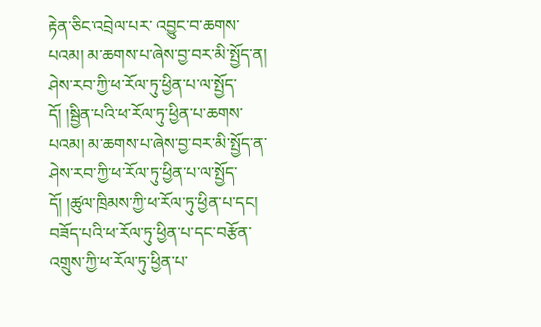རྟེན་ཅིང་འབྲེལ་པར་ འབྱུང་བ་ཆགས་པའམ། མ་ཆགས་པ་ཞེས་བྱ་བར་མི་སྤྱོད་ན། ཤེས་རབ་ཀྱི་ཕ་རོལ་ཏུ་ཕྱིན་པ་ལ་སྤྱོད་དོ། །སྦྱིན་པའི་ཕ་རོལ་ཏུ་ཕྱིན་པ་ཆགས་པའམ། མ་ཆགས་པ་ཞེས་བྱ་བར་མི་སྤྱོད་ན་ ཤེས་རབ་ཀྱི་ཕ་རོལ་ཏུ་ཕྱིན་པ་ལ་སྤྱོད་དོ། །ཚུལ་ཁྲིམས་ཀྱི་ཕ་རོལ་ཏུ་ཕྱིན་པ་དང། བཟོད་པའི་ཕ་རོལ་ཏུ་ཕྱིན་པ་དང་བརྩོན་འགྲུས་ཀྱི་ཕ་རོལ་ཏུ་ཕྱིན་པ་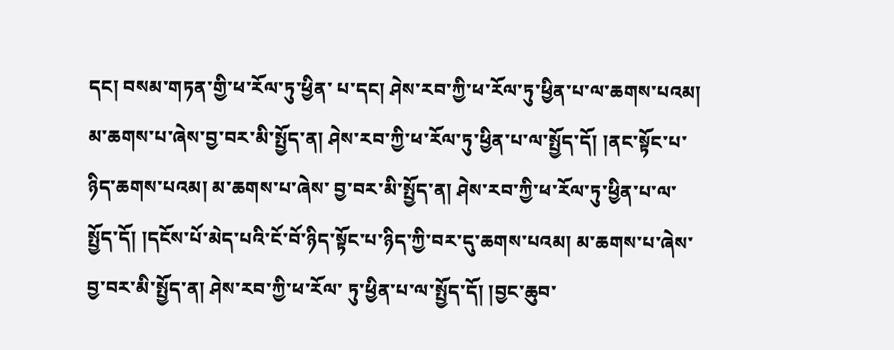དང། བསམ་གཏན་གྱི་ཕ་རོལ་ཏུ་ཕྱིན་ པ་དང། ཤེས་རབ་ཀྱི་ཕ་རོལ་ཏུ་ཕྱིན་པ་ལ་ཆགས་པའམ། མ་ཆགས་པ་ཞེས་བྱ་བར་མི་སྤྱོད་ན། ཤེས་རབ་ཀྱི་ཕ་རོལ་ཏུ་ཕྱིན་པ་ལ་སྤྱོད་དོ། །ནང་སྟོང་པ་ཉིད་ཆགས་པའམ། མ་ཆགས་པ་ཞེས་ བྱ་བར་མི་སྤྱོད་ན། ཤེས་རབ་ཀྱི་ཕ་རོལ་ཏུ་ཕྱིན་པ་ལ་སྤྱོད་དོ། །དངོས་པོ་མེད་པའི་ངོ་བོ་ཉིད་སྟོང་པ་ཉིད་ཀྱི་བར་དུ་ཆགས་པའམ། མ་ཆགས་པ་ཞེས་བྱ་བར་མི་སྤྱོད་ན། ཤེས་རབ་ཀྱི་ཕ་རོལ་ ཏུ་ཕྱིན་པ་ལ་སྤྱོད་དོ། །བྱང་ཆུབ་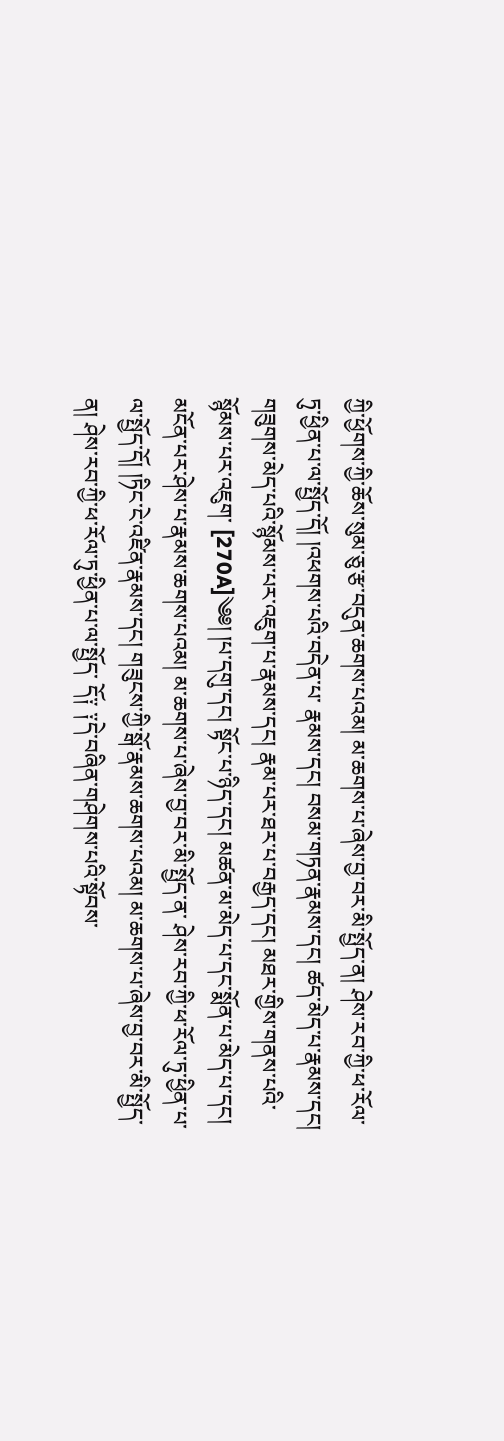ཀྱི་ཕྱོགས་ཀྱི་ཆོས་སུམ་ཅུ་རྩ་བདུན་ཆགས་པའམ། མ་ཆགས་པ་ཞེས་བྱ་བར་མི་སྤྱོད་ན། ཤེས་རབ་ཀྱི་ཕ་རོལ་ཏུ་ཕྱིན་པ་ལ་སྤྱོད་དོ། །འཕགས་པའི་བདེན་པ་ རྣམས་དང། བསམ་གཏན་རྣམས་དང། ཚད་མེད་པ་རྣམས་དང། གཟུགས་མེད་པའི་སྙོམས་པར་འཇུག་པ་རྣམས་དང། རྣམ་པར་ཐར་པ་བརྒྱད་དང། མཐར་གྱིས་གནས་པའི་སྙོམས་པར་འཇུག་ [270A]༄༅། །པ་དགུ་དང། སྟོང་པ་ཉིད་དང། མཚན་མ་མེད་པ་དང་སྨོན་པ་མེད་པ་དང། མངོན་པར་ཤེས་པ་རྣམས་ཆགས་པའམ། མ་ཆགས་པ་ཞེས་བྱ་བར་མི་སྤྱོད་ན་ ཤེས་རབ་ཀྱི་ཕ་རོལ་ཏུ་ཕྱིན་པ་ལ་སྤྱོད་དོ། །ཏིང་ངེ་འཛིན་རྣམས་དང། གཟུངས་ཀྱི་སྒོ་རྣམས་ཆགས་པའམ། མ་ཆགས་པ་ཞེས་བྱ་བར་མི་སྤྱོད་ན། ཤེས་རབ་ཀྱི་ཕ་རོལ་ཏུ་ཕྱིན་པ་ལ་སྤྱོད་ དོ༑ ༑དེ་བཞིན་གཤེགས་པའི་སྟོབས་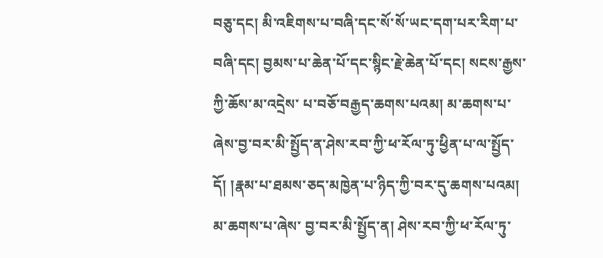བཅུ་དང། མི་འཇིགས་པ་བཞི་དང་སོ་སོ་ཡང་དག་པར་རིག་པ་བཞི་དང། བྱམས་པ་ཆེན་པོ་དང་སྙིང་རྗེ་ཆེན་པོ་དང། སངས་རྒྱས་ཀྱི་ཆོས་མ་འདྲེས་ པ་བཅོ་བརྒྱད་ཆགས་པའམ། མ་ཆགས་པ་ཞེས་བྱ་བར་མི་སྤྱོད་ན་ཤེས་རབ་ཀྱི་ཕ་རོལ་ཏུ་ཕྱིན་པ་ལ་སྤྱོད་དོ། །རྣམ་པ་ཐམས་ཅད་མཁྱེན་པ་ཉིད་ཀྱི་བར་དུ་ཆགས་པའམ། མ་ཆགས་པ་ཞེས་ བྱ་བར་མི་སྤྱོད་ན། ཤེས་རབ་ཀྱི་ཕ་རོལ་ཏུ་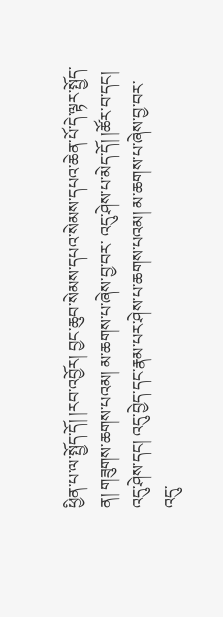ཕྱིན་པ་ལ་སྤྱོད་དོ། །རབ་འབྱོར། བྱང་ཆུབ་སེམས་དཔའ་སེམས་དཔའ་ཆེན་པོ་དེ་ལྟར་སྤྱོད་ན། གཟུགས་ཆགས་པའམ། མ་ཆགས་པ་ཞེས་བྱ་བར་ འདུ་ཤེས་པ་མེད་དོ། །ཚོར་བ་དང། འདུ་ཤེས་དང། འདུ་བྱེད་དང་རྣམ་པར་ཤེས་པ་ཆགས་པའམ། མ་ཆགས་པ་ཞེས་བྱ་བར་འདུ་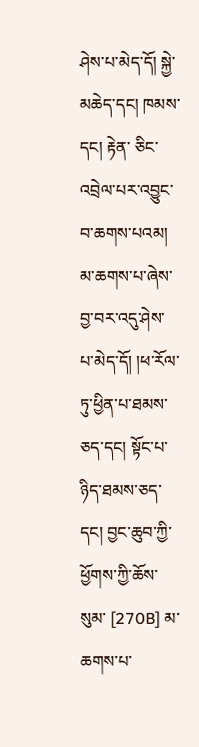ཤེས་པ་མེད་དོ། སྐྱེ་མཆེད་དང། ཁམས་དང། རྟེན་ ཅིང་འབྲེལ་པར་འབྱུང་བ་ཆགས་པའམ། མ་ཆགས་པ་ཞེས་བྱ་བར་འདུ་ཤེས་པ་མེད་དོ། །ཕ་རོལ་ཏུ་ཕྱིན་པ་ཐམས་ཅད་དང། སྟོང་པ་ཉིད་ཐམས་ཅད་དང། བྱང་ཆུབ་ཀྱི་ཕྱོགས་ཀྱི་ཆོས་སུམ་ [270B] མ་ཆགས་པ་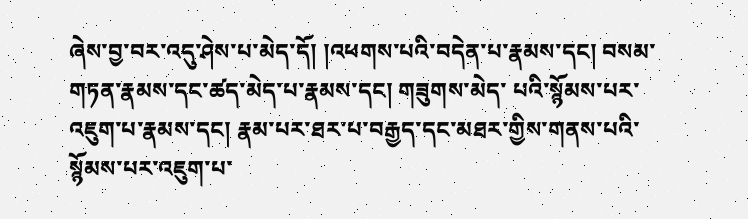ཞེས་བྱ་བར་འདུ་ཤེས་པ་མེད་དོ། །འཕགས་པའི་བདེན་པ་རྣམས་དང། བསམ་གཏན་རྣམས་དང་ཚད་མེད་པ་རྣམས་དང། གཟུགས་མེད་ པའི་སྙོམས་པར་འཇུག་པ་རྣམས་དང། རྣམ་པར་ཐར་པ་བརྒྱད་དང་མཐར་གྱིས་གནས་པའི་སྙོམས་པར་འཇུག་པ་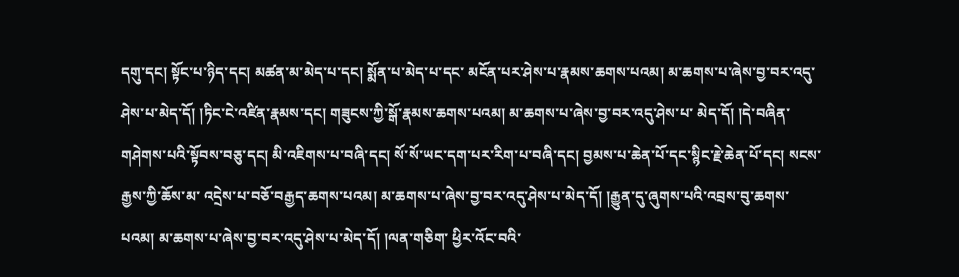དགུ་དང། སྟོང་པ་ཉིད་དང། མཚན་མ་མེད་པ་དང། སྨོན་པ་མེད་པ་དང་ མངོན་པར་ཤེས་པ་རྣམས་ཆགས་པའམ། མ་ཆགས་པ་ཞེས་བྱ་བར་འདུ་ཤེས་པ་མེད་དོ། །ཏིང་ངེ་འཛིན་རྣམས་དང། གཟུངས་ཀྱི་སྒོ་རྣམས་ཆགས་པའམ། མ་ཆགས་པ་ཞེས་བྱ་བར་འདུ་ཤེས་པ་ མེད་དོ། །དེ་བཞིན་གཤེགས་པའི་སྟོབས་བཅུ་དང། མི་འཇིགས་པ་བཞི་དང། སོ་སོ་ཡང་དག་པར་རིག་པ་བཞི་དང། བྱམས་པ་ཆེན་པོ་དང་སྙིང་རྗེ་ཆེན་པོ་དང། སངས་རྒྱས་ཀྱི་ཆོས་མ་ འདྲེས་པ་བཅོ་བརྒྱད་ཆགས་པའམ། མ་ཆགས་པ་ཞེས་བྱ་བར་འདུ་ཤེས་པ་མེད་དོ། །རྒྱུན་དུ་ཞུགས་པའི་འབྲས་བུ་ཆགས་པའམ། མ་ཆགས་པ་ཞེས་བྱ་བར་འདུ་ཤེས་པ་མེད་དོ། །ལན་གཅིག་ ཕྱིར་འོང་བའི་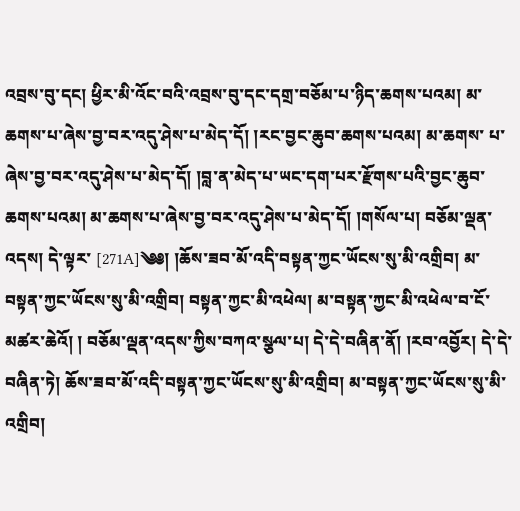འབྲས་བུ་དང། ཕྱིར་མི་འོང་བའི་འབྲས་བུ་དང་དགྲ་བཅོམ་པ་ཉིད་ཆགས་པའམ། མ་ཆགས་པ་ཞེས་བྱ་བར་འདུ་ཤེས་པ་མེད་དོ། །རང་བྱང་ཆུབ་ཆགས་པའམ། མ་ཆགས་ པ་ཞེས་བྱ་བར་འདུ་ཤེས་པ་མེད་དོ། །བླ་ན་མེད་པ་ཡང་དག་པར་རྫོགས་པའི་བྱང་ཆུབ་ཆགས་པའམ། མ་ཆགས་པ་ཞེས་བྱ་བར་འདུ་ཤེས་པ་མེད་དོ། །གསོལ་པ། བཅོམ་ལྡན་འདས། དེ་ལྟར་ [271A]༄༅། །ཆོས་ཟབ་མོ་འདི་བསྟན་ཀྱང་ཡོངས་སུ་མི་འགྲིབ། མ་བསྟན་ཀྱང་ཡོངས་སུ་མི་འགྲིབ། བསྟན་ཀྱང་མི་འཕེལ། མ་བསྟན་ཀྱང་མི་འཕེལ་བ་ངོ་མཚར་ཆེའོ། ། བཅོམ་ལྡན་འདས་ཀྱིས་བཀའ་སྩལ་པ། དེ་དེ་བཞིན་ནོ། །རབ་འབྱོར། དེ་དེ་བཞིན་ཏེ། ཆོས་ཟབ་མོ་འདི་བསྟན་ཀྱང་ཡོངས་སུ་མི་འགྲིབ། མ་བསྟན་ཀྱང་ཡོངས་སུ་མི་འགྲིབ།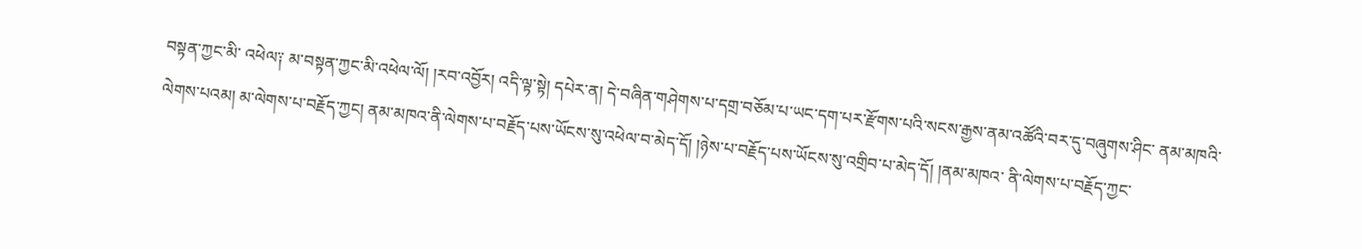བསྟན་ཀྱང་མི་ འཕེལ༑ མ་བསྟན་ཀྱང་མི་འཕེལ་ལོ། །རབ་འབྱོར། འདི་ལྟ་སྟེ། དཔེར་ན། དེ་བཞིན་གཤེགས་པ་དགྲ་བཅོམ་པ་ཡང་དག་པར་རྫོགས་པའི་སངས་རྒྱས་ནམ་འཚོའི་བར་དུ་བཞུགས་ཤིང་ ནམ་མཁའི་ལེགས་པའམ། མ་ལེགས་པ་བརྗོད་ཀྱང། ནམ་མཁའ་ནི་ལེགས་པ་བརྗོད་པས་ཡོངས་སུ་འཕེལ་བ་མེད་དོ། །ཉེས་པ་བརྗོད་པས་ཡོངས་སུ་འགྲིབ་པ་མེད་དོ། །ནམ་མཁའ་ ནི་ལེགས་པ་བརྗོད་ཀྱང་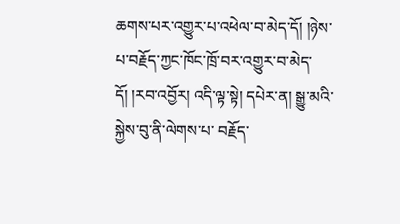ཆགས་པར་འགྱུར་པ་འཕེལ་བ་མེད་དོ། །ཉེས་པ་བརྗོད་ཀྱང་ཁོང་ཁྲོ་བར་འགྱུར་བ་མེད་དོ། །རབ་འབྱོར། འདི་ལྟ་སྟེ། དཔེར་ན། སྒྱུ་མའི་སྐྱེས་བུ་ནི་ལེགས་པ་ བརྗོད་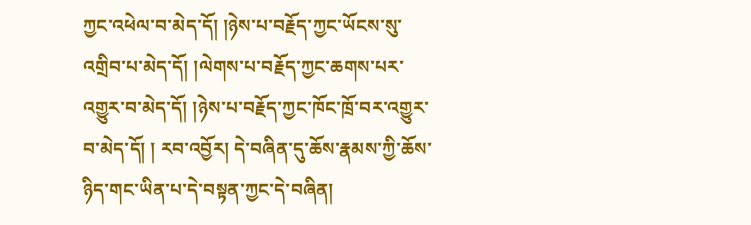ཀྱང་འཕེལ་བ་མེད་དོ། །ཉེས་པ་བརྗོད་ཀྱང་ཡོངས་སུ་འགྲིབ་པ་མེད་དོ། །ལེགས་པ་བརྗོད་ཀྱང་ཆགས་པར་འགྱུར་བ་མེད་དོ། །ཉེས་པ་བརྗོད་ཀྱང་ཁོང་ཁྲོ་བར་འགྱུར་བ་མེད་དོ། ། རབ་འབྱོར། དེ་བཞིན་དུ་ཆོས་རྣམས་ཀྱི་ཆོས་ཉིད་གང་ཡིན་པ་དེ་བསྟན་ཀྱང་དེ་བཞིན།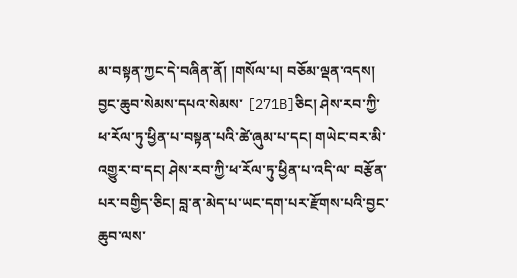མ་བསྟན་ཀྱང་དེ་བཞིན་ནོ། །གསོལ་པ། བཅོམ་ལྡན་འདས། བྱང་ཆུབ་སེམས་དཔའ་སེམས་ [271B]ཅིང། ཤེས་རབ་ཀྱི་ཕ་རོལ་ཏུ་ཕྱིན་པ་བསྟན་པའི་ཚེ་ཞུམ་པ་དང། གཡེང་བར་མི་འགྱུར་བ་དང། ཤེས་རབ་ཀྱི་ཕ་རོལ་ཏུ་ཕྱིན་པ་འདི་ལ་ བརྩོན་པར་བགྱིད་ཅིང། བླ་ན་མེད་པ་ཡང་དག་པར་རྫོགས་པའི་བྱང་ཆུབ་ལས་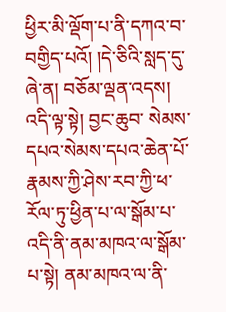ཕྱིར་མི་ལྡོག་པ་ནི་དཀའ་བ་བགྱིད་པའོ། །དེ་ཅིའི་སླད་དུ་ཞེ་ན། བཅོམ་ལྡན་འདས། འདི་ལྟ་སྟེ། བྱང་ཆུབ་ སེམས་དཔའ་སེམས་དཔའ་ཆེན་པོ་རྣམས་ཀྱི་ཤེས་རབ་ཀྱི་ཕ་རོལ་ཏུ་ཕྱིན་པ་ལ་སྒོམ་པ་འདི་ནི་ནམ་མཁའ་ལ་སྒོམ་པ་སྟེ། ནམ་མཁའ་ལ་ནི་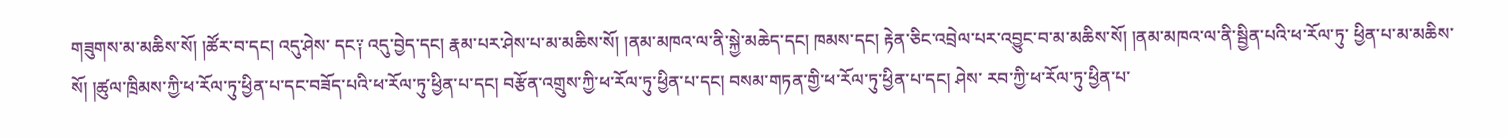གཟུགས་མ་མཆིས་སོ། །ཚོར་བ་དང། འདུ་ཤེས་ དང༑ འདུ་བྱེད་དང། རྣམ་པར་ཤེས་པ་མ་མཆིས་སོ། །ནམ་མཁའ་ལ་ནི་སྐྱེ་མཆེད་དང། ཁམས་དང། རྟེན་ཅིང་འབྲེལ་པར་འབྱུང་བ་མ་མཆིས་སོ། །ནམ་མཁའ་ལ་ནི་སྦྱིན་པའི་ཕ་རོལ་ཏུ་ ཕྱིན་པ་མ་མཆིས་སོ། །ཚུལ་ཁྲིམས་ཀྱི་ཕ་རོལ་ཏུ་ཕྱིན་པ་དང་བཟོད་པའི་ཕ་རོལ་ཏུ་ཕྱིན་པ་དང། བརྩོན་འགྲུས་ཀྱི་ཕ་རོལ་ཏུ་ཕྱིན་པ་དང། བསམ་གཏན་གྱི་ཕ་རོལ་ཏུ་ཕྱིན་པ་དང། ཤེས་ རབ་ཀྱི་ཕ་རོལ་ཏུ་ཕྱིན་པ་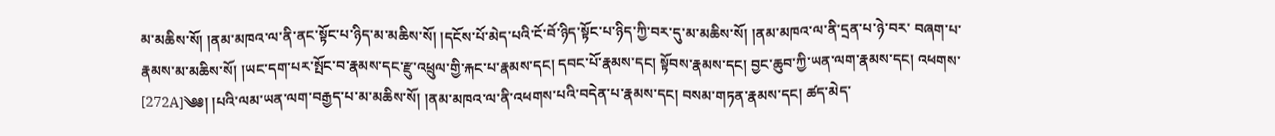མ་མཆིས་སོ། །ནམ་མཁའ་ལ་ནི་ནང་སྟོང་པ་ཉིད་མ་མཆིས་སོ། །དངོས་པོ་མེད་པའི་ངོ་བོ་ཉིད་སྟོང་པ་ཉིད་ཀྱི་བར་དུ་མ་མཆིས་སོ། །ནམ་མཁའ་ལ་ནི་དྲན་པ་ཉེ་བར་ བཞག་པ་རྣམས་མ་མཆིས་སོ། །ཡང་དག་པར་སྤོང་བ་རྣམས་དང་རྫུ་འཕྲུལ་གྱི་རྐང་པ་རྣམས་དང། དབང་པོ་རྣམས་དང། སྟོབས་རྣམས་དང། བྱང་ཆུབ་ཀྱི་ཡན་ལག་རྣམས་དང། འཕགས་ [272A]༄༅། །པའི་ལམ་ཡན་ལག་བརྒྱད་པ་མ་མཆིས་སོ། །ནམ་མཁའ་ལ་ནི་འཕགས་པའི་བདེན་པ་རྣམས་དང། བསམ་གཏན་རྣམས་དང། ཚད་མེད་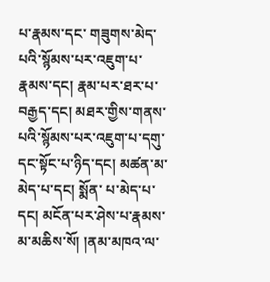པ་རྣམས་དང་ གཟུགས་མེད་པའི་སྙོམས་པར་འཇུག་པ་རྣམས་དང། རྣམ་པར་ཐར་པ་བརྒྱད་དང། མཐར་གྱིས་གནས་པའི་སྙོམས་པར་འཇུག་པ་དགུ་དང་སྟོང་པ་ཉིད་དང། མཚན་མ་མེད་པ་དང། སྨོན་ པ་མེད་པ་དང། མངོན་པར་ཤེས་པ་རྣམས་མ་མཆིས་སོ། །ནམ་མཁའ་ལ་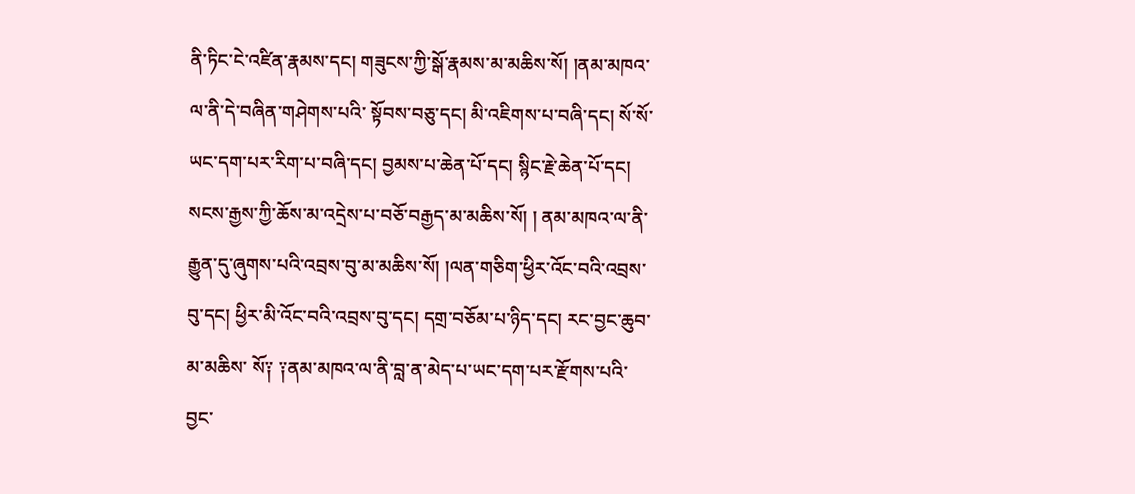ནི་ཏིང་ངེ་འཛིན་རྣམས་དང། གཟུངས་ཀྱི་སྒོ་རྣམས་མ་མཆིས་སོ། །ནམ་མཁའ་ལ་ནི་དེ་བཞིན་གཤེགས་པའི་ སྟོབས་བཅུ་དང། མི་འཇིགས་པ་བཞི་དང། སོ་སོ་ཡང་དག་པར་རིག་པ་བཞི་དང། བྱམས་པ་ཆེན་པོ་དང། སྙིང་རྗེ་ཆེན་པོ་དང། སངས་རྒྱས་ཀྱི་ཆོས་མ་འདྲེས་པ་བཅོ་བརྒྱད་མ་མཆིས་སོ། ། ནམ་མཁའ་ལ་ནི་རྒྱུན་དུ་ཞུགས་པའི་འབྲས་བུ་མ་མཆིས་སོ། །ལན་གཅིག་ཕྱིར་འོང་བའི་འབྲས་བུ་དང། ཕྱིར་མི་འོང་བའི་འབྲས་བུ་དང། དགྲ་བཅོམ་པ་ཉིད་དང། རང་བྱང་ཆུབ་མ་མཆིས་ སོ༑ ༑ནམ་མཁའ་ལ་ནི་བླ་ན་མེད་པ་ཡང་དག་པར་རྫོགས་པའི་བྱང་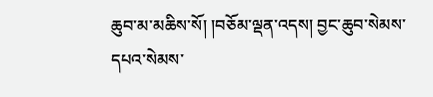ཆུབ་མ་མཆིས་སོ། །བཅོམ་ལྡན་འདས། བྱང་ཆུབ་སེམས་དཔའ་སེམས་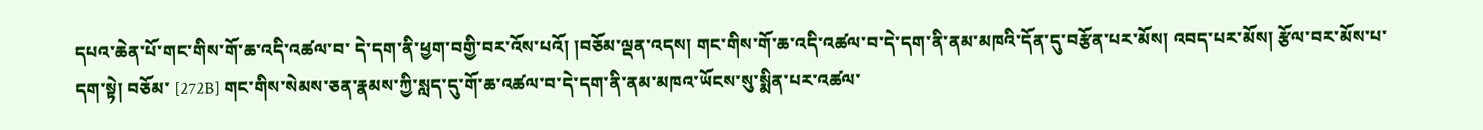དཔའ་ཆེན་པོ་གང་གིས་གོ་ཆ་འདི་འཚལ་བ་ དེ་དག་ནི་ཕྱག་བགྱི་བར་འོས་པའོ། །བཅོམ་ལྡན་འདས། གང་གིས་གོ་ཆ་འདི་འཚལ་བ་དེ་དག་ནི་ནམ་མཁའི་དོན་དུ་བརྩོན་པར་མོས། འབད་པར་མོས། རྩོལ་བར་མོས་པ་དག་སྟེ། བཅོམ་ [272B] གང་གིས་སེམས་ཅན་རྣམས་ཀྱི་སླད་དུ་གོ་ཆ་འཚལ་བ་དེ་དག་ནི་ནམ་མཁའ་ཡོངས་སུ་སྨིན་པར་འཚལ་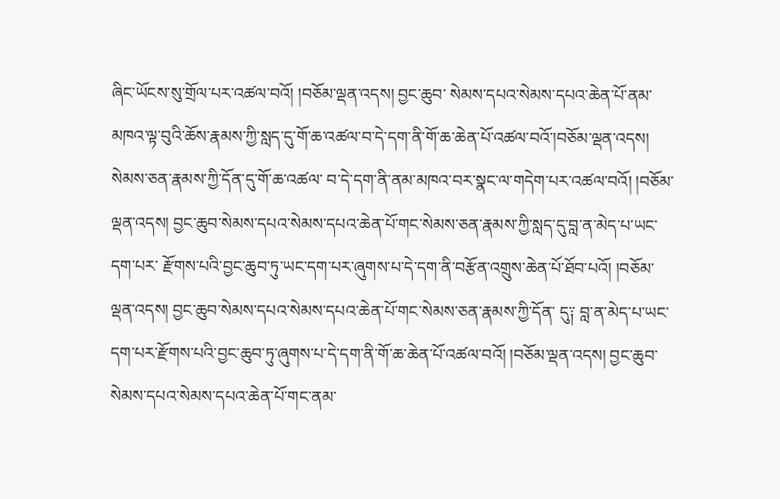ཞིང་ཡོངས་སུ་གྲོལ་པར་འཚལ་བའོ། །བཅོམ་ལྡན་འདས། བྱང་ཆུབ་ སེམས་དཔའ་སེམས་དཔའ་ཆེན་པོ་ནམ་མཁའ་ལྟ་བུའི་ཆོས་རྣམས་ཀྱི་སླད་དུ་གོ་ཆ་འཚལ་བ་དེ་དག་ནི་གོ་ཆ་ཆེན་པོ་འཚལ་བའོ་།བཅོམ་ལྡན་འདས། སེམས་ཅན་རྣམས་ཀྱི་དོན་དུ་གོ་ཆ་འཚལ་ བ་དེ་དག་ནི་ནམ་མཁའ་བར་སྣང་ལ་གདེག་པར་འཚལ་བའོ། །བཅོམ་ལྡན་འདས། བྱང་ཆུབ་སེམས་དཔའ་སེམས་དཔའ་ཆེན་པོ་གང་སེམས་ཅན་རྣམས་ཀྱི་སླད་དུ་བླ་ན་མེད་པ་ཡང་དག་པར་ རྫོགས་པའི་བྱང་ཆུབ་ཏུ་ཡང་དག་པར་ཞུགས་པ་དེ་དག་ནི་བརྩོན་འགྲུས་ཆེན་པོ་ཐོབ་པའོ། །བཅོམ་ལྡན་འདས། བྱང་ཆུབ་སེམས་དཔའ་སེམས་དཔའ་ཆེན་པོ་གང་སེམས་ཅན་རྣམས་ཀྱི་དོན་ དུ༑ བླ་ན་མེད་པ་ཡང་དག་པར་རྫོགས་པའི་བྱང་ཆུབ་ཏུ་ཞུགས་པ་དེ་དག་ནི་གོ་ཆ་ཆེན་པོ་འཚལ་བའོ། །བཅོམ་ལྡན་འདས། བྱང་ཆུབ་སེམས་དཔའ་སེམས་དཔའ་ཆེན་པོ་གང་ནམ་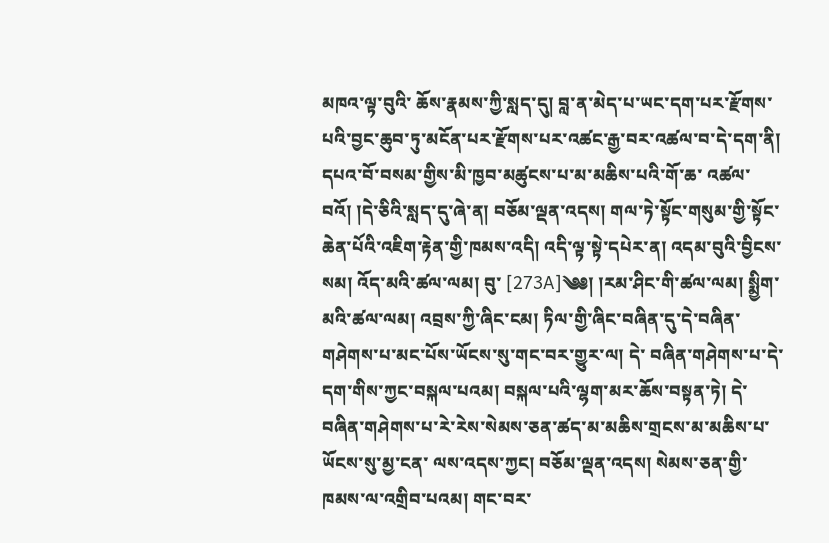མཁའ་ལྟ་བུའི་ ཆོས་རྣམས་ཀྱི་སླད་དུ། བླ་ན་མེད་པ་ཡང་དག་པར་རྫོགས་པའི་བྱང་ཆུབ་ཏུ་མངོན་པར་རྫོགས་པར་འཚང་རྒྱ་བར་འཚལ་བ་དེ་དག་ནི། དཔའ་བོ་བསམ་གྱིས་མི་ཁྱབ་མཚུངས་པ་མ་མཆིས་པའི་གོ་ཆ་ འཚལ་བའོ། །དེ་ཅིའི་སླད་དུ་ཞེ་ན། བཅོམ་ལྡན་འདས། གལ་ཏེ་སྟོང་གསུམ་གྱི་སྟོང་ཆེན་པོའི་འཇིག་རྟེན་གྱི་ཁམས་འདི། འདི་ལྟ་སྟེ་དཔེར་ན། འདམ་བུའི་བྱིངས་སམ། འོད་མའི་ཚལ་ལམ། བུ་ [273A]༄༅། །རམ་ཤིང་གི་ཚལ་ལམ། སྨྱིག་མའི་ཚལ་ལམ། འབྲས་ཀྱི་ཞིང་ངམ། ཏིལ་གྱི་ཞིང་བཞིན་དུ་དེ་བཞིན་གཤེགས་པ་མང་པོས་ཡོངས་སུ་གང་བར་གྱུར་ལ། དེ་ བཞིན་གཤེགས་པ་དེ་དག་གིས་ཀྱང་བསྐལ་པའམ། བསྐལ་པའི་ལྷག་མར་ཆོས་བསྟན་ཏེ། དེ་བཞིན་གཤེགས་པ་རེ་རེས་སེམས་ཅན་ཚད་མ་མཆིས་གྲངས་མ་མཆིས་པ་ཡོངས་སུ་མྱ་ངན་ ལས་འདས་ཀྱང། བཅོམ་ལྡན་འདས། སེམས་ཅན་གྱི་ཁམས་ལ་འགྲིབ་པའམ། གང་བར་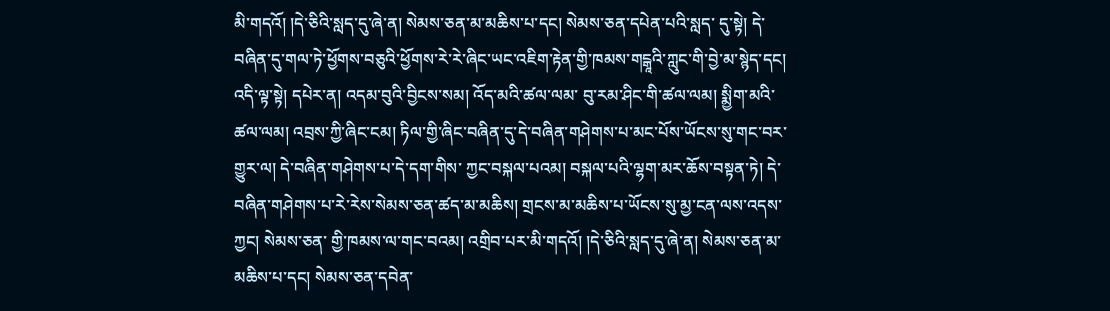མི་གདའོ། །དེ་ཅིའི་སླད་དུ་ཞེ་ན། སེམས་ཅན་མ་མཆིས་པ་དང། སེམས་ཅན་དཔེན་པའི་སླད་ དུ་སྟེ། དེ་བཞིན་དུ་གལ་ཏེ་ཕྱོགས་བཅུའི་ཕྱོགས་རེ་རེ་ཞིང་ཡང་འཇིག་རྟེན་གྱི་ཁམས་གངྒཱའི་ཀླུང་གི་བྱེ་མ་སྙེད་དང། འདི་ལྟ་སྟེ། དཔེར་ན། འདམ་བུའི་བྱིངས་སམ། འོད་མའི་ཚལ་ལམ་ བུ་རམ་ཤིང་གི་ཚལ་ལམ། སྨྱིག་མའི་ཚལ་ལམ། འབྲས་ཀྱི་ཞིང་ངམ། ཏིལ་གྱི་ཞིང་བཞིན་དུ་དེ་བཞིན་གཤེགས་པ་མང་པོས་ཡོངས་སུ་གང་བར་གྱུར་ལ། དེ་བཞིན་གཤེགས་པ་དེ་དག་གིས་ ཀྱང་བསྐལ་པའམ། བསྐལ་པའི་ལྷག་མར་ཆོས་བསྟན་ཏེ། དེ་བཞིན་གཤེགས་པ་རེ་རེས་སེམས་ཅན་ཚད་མ་མཆིས། གྲངས་མ་མཆིས་པ་ཡོངས་སུ་མྱ་ངན་ལས་འདས་ཀྱང། སེམས་ཅན་ གྱི་ཁམས་ལ་གང་བའམ། འགྲིབ་པར་མི་གདའོ། །དེ་ཅིའི་སླད་དུ་ཞེ་ན། སེམས་ཅན་མ་མཆིས་པ་དང། སེམས་ཅན་དབེན་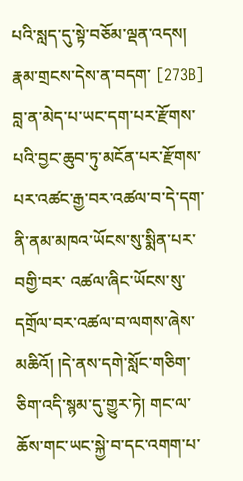པའི་སླད་དུ་སྟེ་བཅོམ་ལྡན་འདས། རྣམ་གྲངས་དེས་ན་བདག་ [273B] བླ་ན་མེད་པ་ཡང་དག་པར་རྫོགས་པའི་བྱང་ཆུབ་ཏུ་མངོན་པར་རྫོགས་པར་འཚང་རྒྱ་བར་འཚལ་བ་དེ་དག་ནི་ནམ་མཁའ་ཡོངས་སུ་སྨིན་པར་བགྱི་བར་ འཚལ་ཞིང་ཡོངས་སུ་དགྲོལ་བར་འཚལ་བ་ལགས་ཞེས་མཆིའོ། །དེ་ནས་དགེ་སློང་གཅིག་ཅིག་འདི་སྙམ་དུ་གྱུར་ཏེ། གང་ལ་ཆོས་གང་ཡང་སྐྱེ་བ་དང་འགག་པ་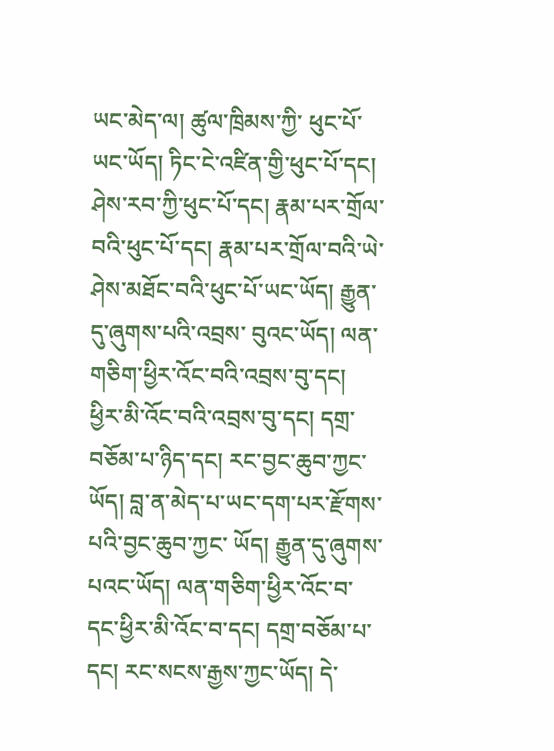ཡང་མེད་ལ། ཚུལ་ཁྲིམས་ཀྱི་ ཕུང་པོ་ཡང་ཡོད། ཏིང་ངེ་འཛིན་གྱི་ཕུང་པོ་དང། ཤེས་རབ་ཀྱི་ཕུང་པོ་དང། རྣམ་པར་གྲོལ་བའི་ཕུང་པོ་དང། རྣམ་པར་གྲོལ་བའི་ཡེ་ཤེས་མཐོང་བའི་ཕུང་པོ་ཡང་ཡོད། རྒྱུན་དུ་ཞུགས་པའི་འབྲས་ བུའང་ཡོད། ལན་གཅིག་ཕྱིར་འོང་བའི་འབྲས་བུ་དང། ཕྱིར་མི་འོང་བའི་འབྲས་བུ་དང། དགྲ་བཅོམ་པ་ཉིད་དང། རང་བྱང་ཆུབ་ཀྱང་ཡོད། བླ་ན་མེད་པ་ཡང་དག་པར་རྫོགས་པའི་བྱང་ཆུབ་ཀྱང་ ཡོད། རྒྱུན་དུ་ཞུགས་པའང་ཡོད། ལན་གཅིག་ཕྱིར་འོང་བ་དང་ཕྱིར་མི་འོང་བ་དང། དགྲ་བཅོམ་པ་དང། རང་སངས་རྒྱས་ཀྱང་ཡོད། དེ་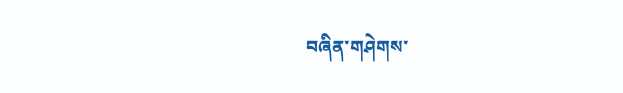བཞིན་གཤེགས་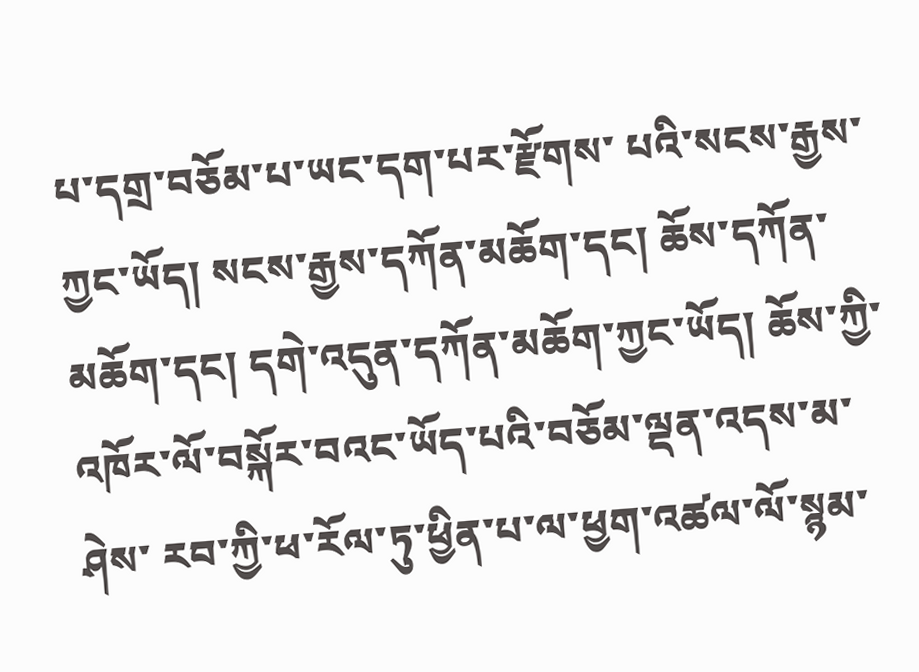པ་དགྲ་བཅོམ་པ་ཡང་དག་པར་རྫོགས་ པའི་སངས་རྒྱས་ཀྱང་ཡོད། སངས་རྒྱས་དཀོན་མཆོག་དང། ཆོས་དཀོན་མཆོག་དང། དགེ་འདུན་དཀོན་མཆོག་ཀྱང་ཡོད། ཆོས་ཀྱི་འཁོར་ལོ་བསྐོར་བའང་ཡོད་པའི་བཅོམ་ལྡན་འདས་མ་ཤེས་ རབ་ཀྱི་ཕ་རོལ་ཏུ་ཕྱིན་པ་ལ་ཕྱག་འཚལ་ལོ་སྙམ་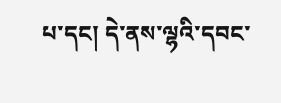པ་དང། དེ་ནས་ལྷའི་དབང་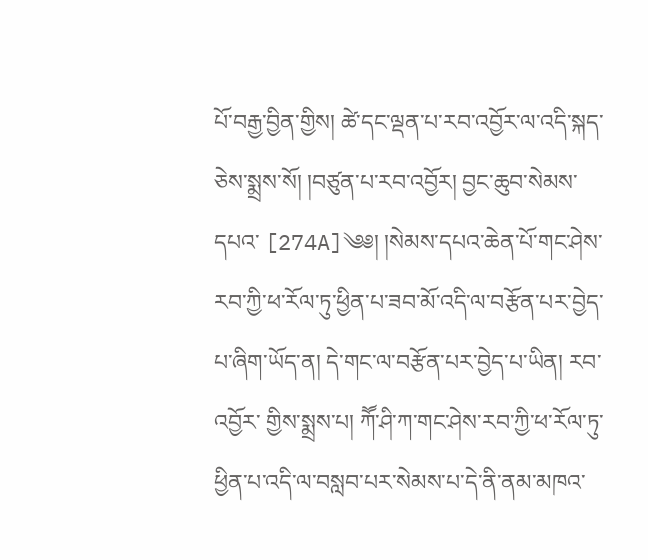པོ་བརྒྱ་བྱིན་གྱིས། ཚེ་དང་ལྡན་པ་རབ་འབྱོར་ལ་འདི་སྐད་ཅེས་སྨྲས་སོ། །བཙུན་པ་རབ་འབྱོར། བྱང་ཆུབ་སེམས་དཔའ་ [274A]༄༅། །སེམས་དཔའ་ཆེན་པོ་གང་ཤེས་རབ་ཀྱི་ཕ་རོལ་ཏུ་ཕྱིན་པ་ཟབ་མོ་འདི་ལ་བརྩོན་པར་བྱེད་པ་ཞིག་ཡོད་ན། དེ་གང་ལ་བརྩོན་པར་བྱེད་པ་ཡིན། རབ་འབྱོར་ གྱིས་སྨྲས་པ། ཀཽ་ཤི་ཀ་གང་ཤེས་རབ་ཀྱི་ཕ་རོལ་ཏུ་ཕྱིན་པ་འདི་ལ་བསླབ་པར་སེམས་པ་དེ་ནི་ནམ་མཁའ་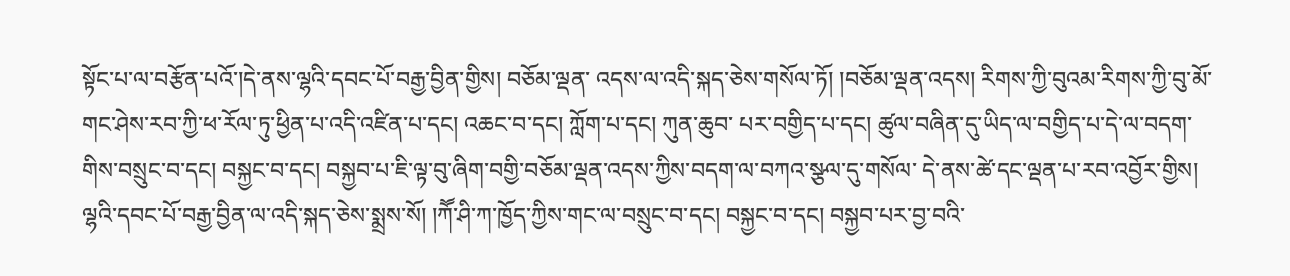སྟོང་པ་ལ་བརྩོན་པའོ་།དེ་ནས་ལྷའི་དབང་པོ་བརྒྱ་བྱིན་གྱིས། བཅོམ་ལྡན་ འདས་ལ་འདི་སྐད་ཅེས་གསོལ་ཏོ། །བཅོམ་ལྡན་འདས། རིགས་ཀྱི་བུའམ་རིགས་ཀྱི་བུ་མོ་གང་ཤེས་རབ་ཀྱི་ཕ་རོལ་ཏུ་ཕྱིན་པ་འདི་འཛིན་པ་དང། འཆང་བ་དང། ཀློག་པ་དང། ཀུན་ཆུབ་ པར་བགྱིད་པ་དང། ཚུལ་བཞིན་དུ་ཡིད་ལ་བགྱིད་པ་དེ་ལ་བདག་གིས་བསྲུང་བ་དང། བསྐྱང་བ་དང། བསྐྱབ་པ་ཇི་ལྟ་བུ་ཞིག་བགྱི་བཅོམ་ལྡན་འདས་ཀྱིས་བདག་ལ་བཀའ་སྩལ་དུ་གསོལ་ དེ་ནས་ཚེ་དང་ལྡན་པ་རབ་འབྱོར་གྱིས། ལྷའི་དབང་པོ་བརྒྱ་བྱིན་ལ་འདི་སྐད་ཅེས་སྨྲས་སོ། །ཀཽ་ཤི་ཀ་ཁྱོད་ཀྱིས་གང་ལ་བསྲུང་བ་དང། བསྐྱང་བ་དང། བསྐྱབ་པར་བྱ་བའི་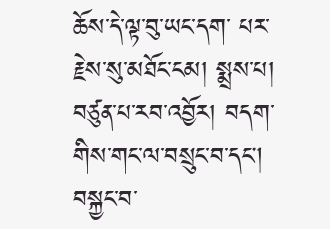ཆོས་དེ་ལྟ་བུ་ཡང་དག་ པར་རྗེས་སུ་མཐོང་ངམ། སྨྲས་པ། བཙུན་པ་རབ་འབྱོར། བདག་གིས་གང་ལ་བསྲུང་བ་དང། བསྐྱང་བ་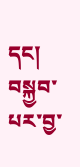དང། བསྐྱབ་པར་བྱ་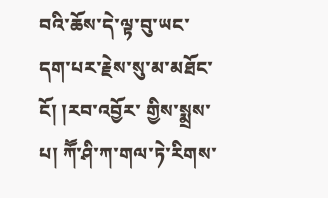བའི་ཆོས་དེ་ལྟ་བུ་ཡང་དག་པར་རྗེས་སུ་མ་མཐོང་ངོ། །རབ་འབྱོར་ གྱིས་སྨྲས་པ། ཀཽ་ཤི་ཀ་གལ་ཏེ་རིགས་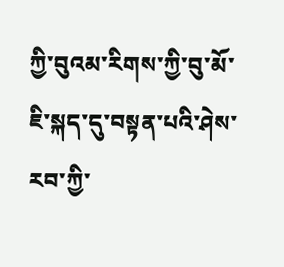ཀྱི་བུའམ་རིགས་ཀྱི་བུ་མོ་ཇི་སྐད་དུ་བསྟན་པའི་ཤེས་རབ་ཀྱི་